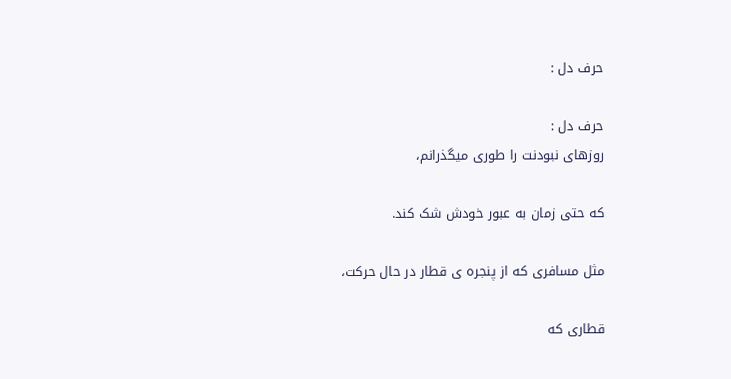حرف دل :

حرف دل :
روزهای نبودنت را طوری میگذرانم،

که حتی زمان به عبور خودش شک کند.

مثل مسافری که از پنجره ی قطار در حال حرکت،

قطاری که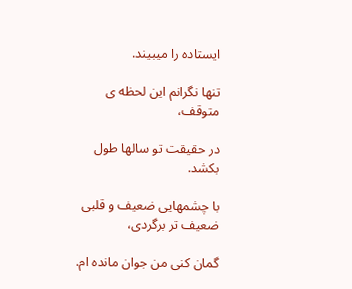ایستاده را میبیند.

تنها نگرانم این لحظه ی متوقف،

در حقیقت تو سالها طول بکشد.

با چشمهایی ضعیف و قلبی ضعیف تر برگردی،

گمان کنی من جوان مانده ام.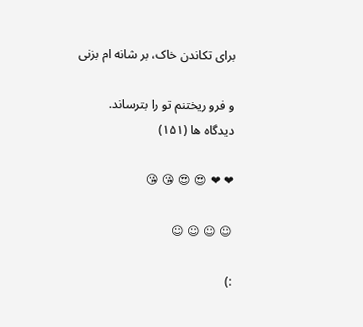برای تکاندن خاک، بر شانه ام بزنی

و فرو ریختنم تو را بترساند.
دیدگاه ها (۱۵۱)

❤ ❤ 😍 😍 😘 😘

☺ ☺ ☺ ☺

:)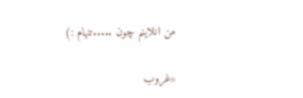من انلاینم چون .....تنهام :)

«غروب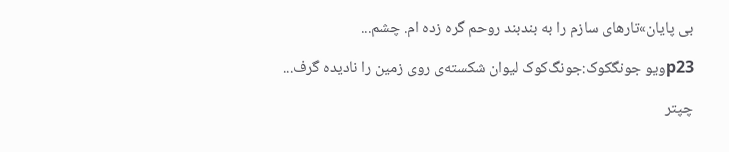بی پایان»تارهای سازم را به بندبند روحم گره زده ام. چشم...

p23ویو جونگکوک:جونگ‌کوک لیوان شکسته‌ی روی زمین را نادیده گرف...

چپتر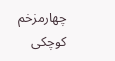چهارمزخم کوچکی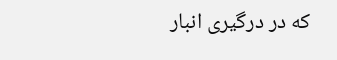که در درگیری انبار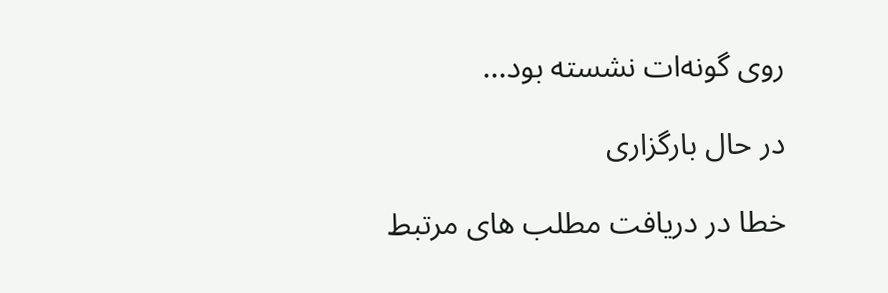روی گونه‌ات نشسته بود...

در حال بارگزاری

خطا در دریافت مطلب های مرتبط